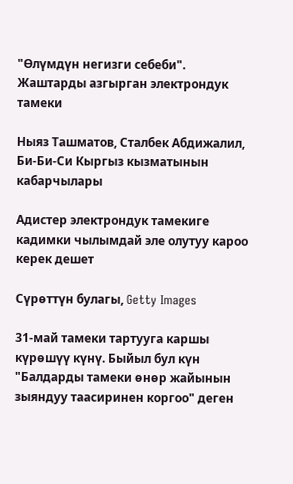"Өлүмдүн негизги себеби". Жаштарды азгырган электрондук тамеки

Ныяз Ташматов, Сталбек Абдижалил, Би-Би-Си Кыргыз кызматынын кабарчылары

Адистер электрондук тамекиге кадимки чылымдай эле олутуу кароо керек дешет

Сүрөттүн булагы, Getty Images

31-май тамеки тартууга каршы күрөшүү күнү. Быйыл бул күн "Балдарды тамеки өнөр жайынын зыяндуу таасиринен коргоо" деген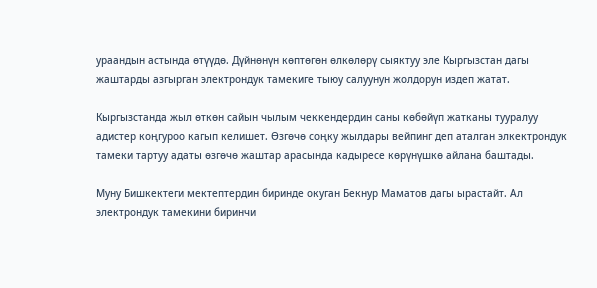ураандын астында өтүүдө. Дүйнөнүн көптөгөн өлкөлөрү сыяктуу эле Кыргызстан дагы жаштарды азгырган электрондук тамекиге тыюу салуунун жолдорун издеп жатат.

Кыргызстанда жыл өткөн сайын чылым чеккендердин саны көбөйүп жатканы тууралуу адистер коңгуроо кагып келишет. Өзгөчө соңку жылдары вейпинг деп аталган элкектрондук тамеки тартуу адаты өзгөчө жаштар арасында кадыресе көрүнүшкө айлана баштады.

Муну Бишкектеги мектептердин биринде окуган Бекнур Маматов дагы ырастайт. Ал электрондук тамекини биринчи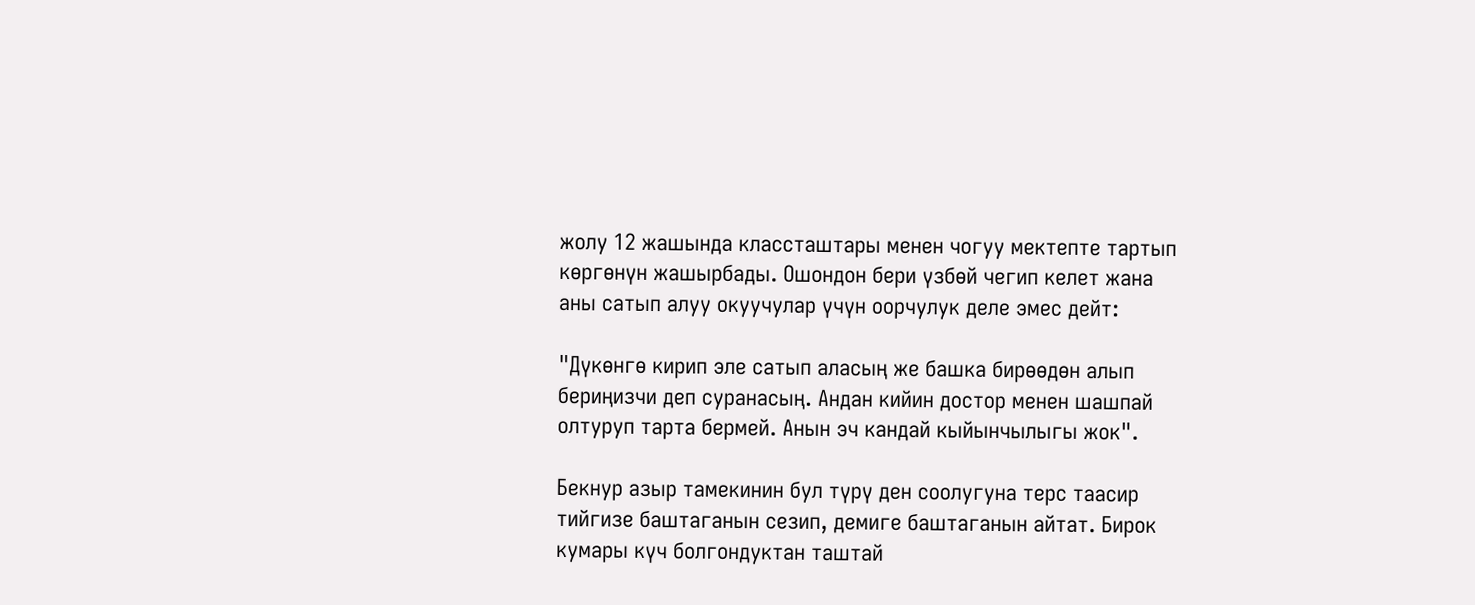жолу 12 жашында классташтары менен чогуу мектепте тартып көргөнүн жашырбады. Ошондон бери үзбөй чегип келет жана аны сатып алуу окуучулар үчүн оорчулук деле эмес дейт:

"Дүкөнгө кирип эле сатып аласың же башка бирөөдөн алып бериңизчи деп суранасың. Андан кийин достор менен шашпай олтуруп тарта бермей. Анын эч кандай кыйынчылыгы жок".

Бекнур азыр тамекинин бул түрү ден соолугуна терс таасир тийгизе баштаганын сезип, демиге баштаганын айтат. Бирок кумары күч болгондуктан таштай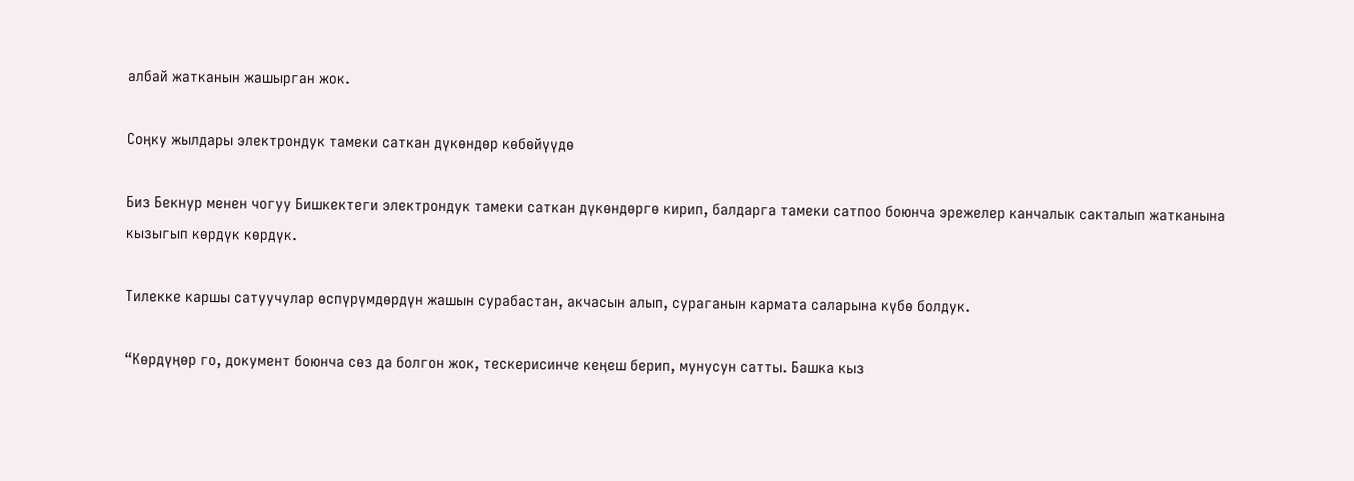албай жатканын жашырган жок.

Соңку жылдары электрондук тамеки саткан дүкөндөр көбөйүүдө

Биз Бекнур менен чогуу Бишкектеги электрондук тамеки саткан дүкөндөргө кирип, балдарга тамеки сатпоо боюнча эрежелер канчалык сакталып жатканына кызыгып көрдүк көрдүк.

Тилекке каршы сатуучулар өспүрүмдөрдүн жашын сурабастан, акчасын алып, сураганын кармата саларына күбө болдук.

“Көрдүңөр го, документ боюнча сөз да болгон жок, тескерисинче кеңеш берип, мунусун сатты. Башка кыз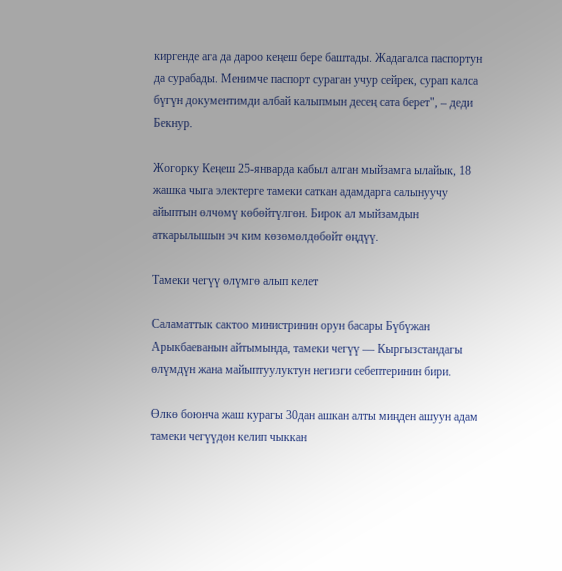киргенде ага да дароо кеңеш бере баштады. Жадагалса паспортун да сурабады. Менимче паспорт сураган учур сейрек, сурап калса бүгүн документимди албай калыпмын десең сата берет", – деди Бекнур.

Жогорку Кеңеш 25-январда кабыл алган мыйзамга ылайык, 18 жашка чыга электерге тамеки саткан адамдарга салынуучу айыптын өлчөмү көбөйтүлгөн. Бирок ал мыйзамдын аткарылышын эч ким көзөмөлдөбөйт өңдүү.

Тамеки чегүү өлүмгө алып келет

Саламаттык сактоо министринин орун басары Бүбүжан Арыкбаеванын айтымында, тамеки чегүү –– Кыргызстандагы өлүмдүн жана майыптуулуктун негизги себептеринин бири.

Өлкө боюнча жаш курагы 30дан ашкан алты миңден ашуун адам тамеки чегүүдөн келип чыккан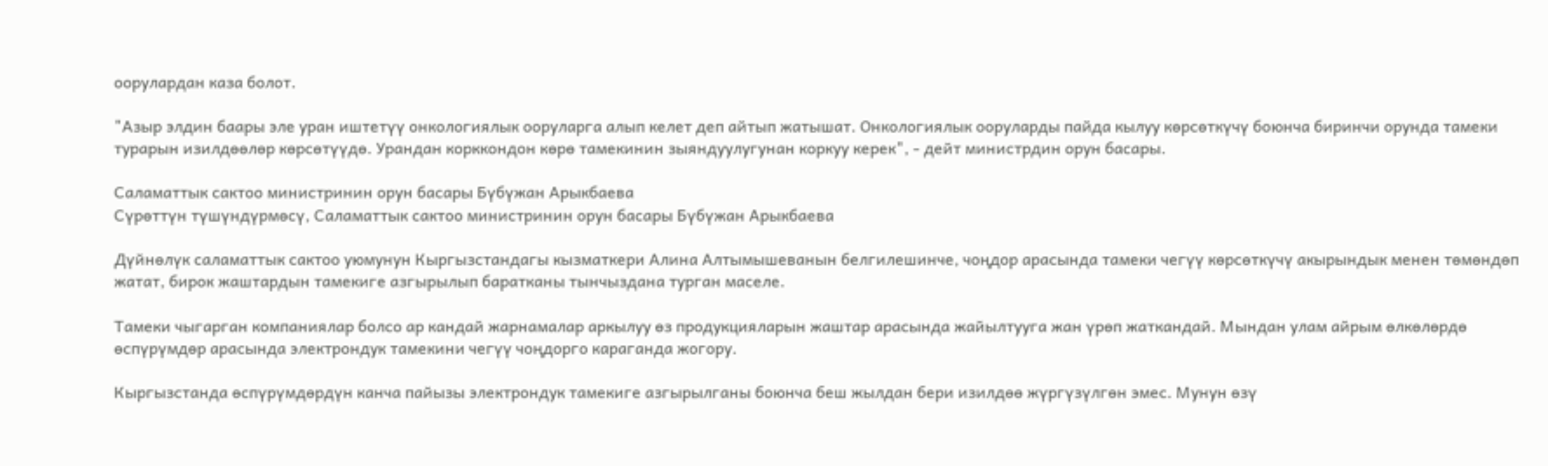оорулардан каза болот.

"Азыр элдин баары эле уран иштетүү онкологиялык ооруларга алып келет деп айтып жатышат. Онкологиялык ооруларды пайда кылуу көрсөткүчү боюнча биринчи орунда тамеки турарын изилдөөлөр көрсөтүүдө. Урандан корккондон көрө тамекинин зыяндуулугунан коркуу керек", - дейт министрдин орун басары.

Саламаттык сактоо министринин орун басары Бүбүжан Арыкбаева
Сүрөттүн түшүндүрмөсү, Саламаттык сактоо министринин орун басары Бүбүжан Арыкбаева

Дүйнөлүк саламаттык сактоо уюмунун Кыргызстандагы кызматкери Алина Алтымышеванын белгилешинче, чоңдор арасында тамеки чегүү көрсөткүчү акырындык менен төмөндөп жатат, бирок жаштардын тамекиге азгырылып баратканы тынчыздана турган маселе.

Тамеки чыгарган компаниялар болсо ар кандай жарнамалар аркылуу өз продукцияларын жаштар арасында жайылтууга жан үрөп жаткандай. Мындан улам айрым өлкөлөрдө өспүрүмдөр арасында электрондук тамекини чегүү чоңдорго караганда жогору.

Кыргызстанда өспүрүмдөрдүн канча пайызы электрондук тамекиге азгырылганы боюнча беш жылдан бери изилдөө жүргүзүлгөн эмес. Мунун өзү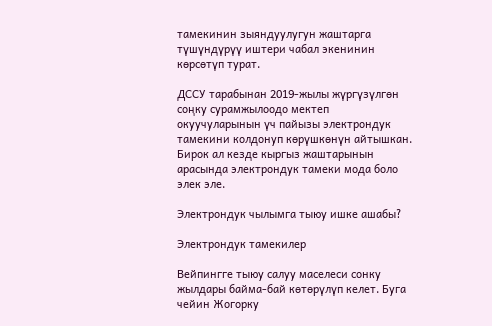тамекинин зыяндуулугун жаштарга түшүндүрүү иштери чабал экенинин көрсөтүп турат.

ДССУ тарабынан 2019-жылы жүргүзүлгөн соңку сурамжылоодо мектеп окуучуларынын үч пайызы электрондук тамекини колдонуп көрүшкөнүн айтышкан. Бирок ал кезде кыргыз жаштарынын арасында электрондук тамеки мода боло элек эле.

Электрондук чылымга тыюу ишке ашабы?

Электрондук тамекилер

Вейпингге тыюу салуу маселеси сонку жылдары байма-бай көтөрүлүп келет. Буга чейин Жогорку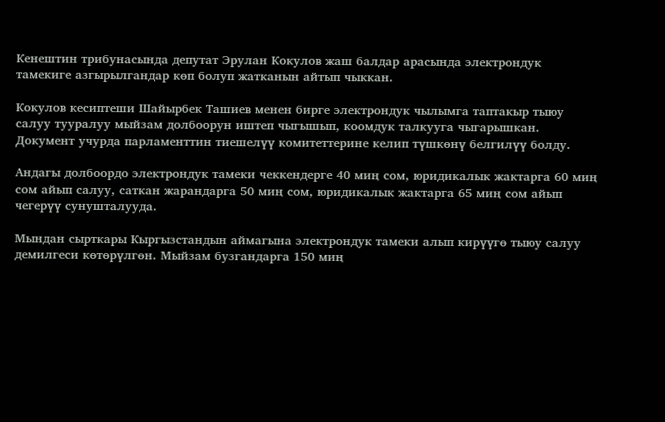Кенештин трибунасында депутат Эрулан Кокулов жаш балдар арасында электрондук тамекиге азгырылгандар көп болуп жатканын айтып чыккан.

Кокулов кесиптеши Шайырбек Ташиев менен бирге электрондук чылымга таптакыр тыюу салуу тууралуу мыйзам долбоорун иштеп чыгышып, коомдук талкууга чыгарышкан. Документ учурда парламенттин тиешелүү комитеттерине келип түшкөнү белгилүү болду.

Андагы долбоордо электрондук тамеки чеккендерге 40 миң сом, юридикалык жактарга 60 миң сом айып салуу, саткан жарандарга 50 миң сом, юридикалык жактарга 65 миң сом айып чегерүү сунушталууда.

Мындан сырткары Кыргызстандын аймагына электрондук тамеки алып кирүүгө тыюу салуу демилгеси көтөрүлгөн. Мыйзам бузгандарга 150 миң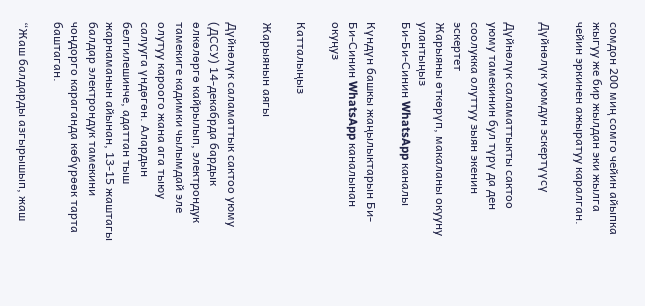сомдон 200 миң сомго чейин айыпка жыгуу же бир жылдан эки жылга чейин эркинен ажыратуу каралган.

Дүйнөлүк уюмдун эскертүүсү

Дүйнөлүк саламаттыкты сактоо уюму тамекинин бул түрү да ден соолукка олуттуу зыян экенин эскертет
Жарыяны өткөрүп, макаланы окууну улантыңыз
Би-Би-Синин WhatsApp каналы

Күндүн башкы жаңылыктарын Би-Би-Синин WhatsApp каналынан окуңуз

Катталыңыз

Жарыянын аягы

Дүйнөлүк саламаттык сактоо уюму (ДССУ) 14-декабрда бардык өлкөлөргө кайрылып, электрондук тамекиге кадимки чылымдай эле олутуу кароого жана ага тыюу салууга үндөгөн. Алардын белгилешинче, адаттан тыш жарнаманын айынан, 13-15 жаштагы балдар электрондук тамекини чоңдорго караганда көбүрөөк тарта баштаган.

“Жаш балдарды азгырышып, жаш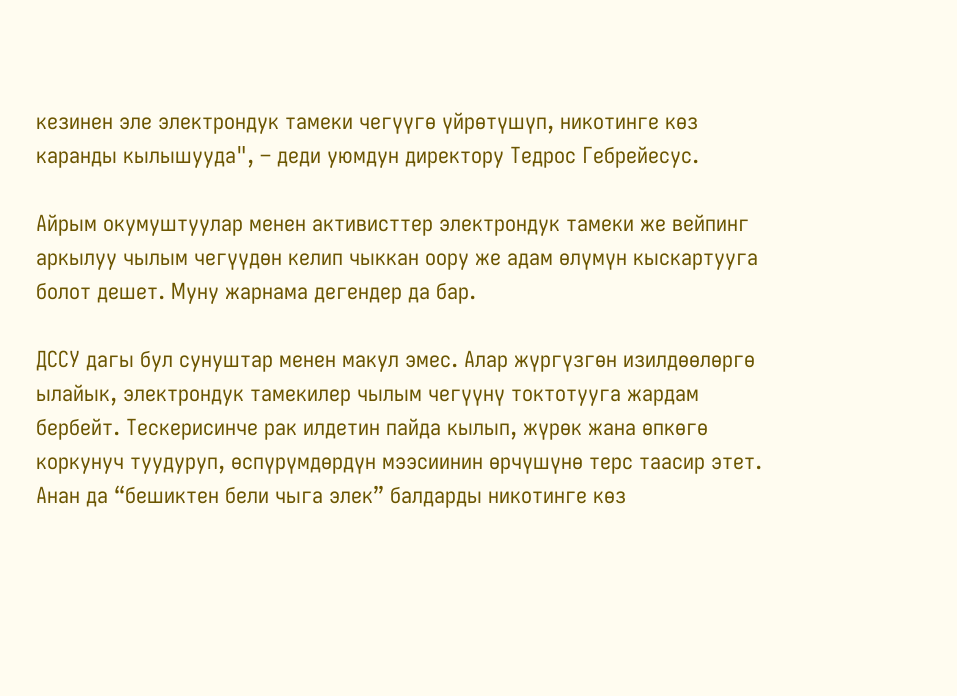кезинен эле электрондук тамеки чегүүгө үйрөтүшүп, никотинге көз каранды кылышууда", – деди уюмдун директору Тедрос Гебрейесус.

Айрым окумуштуулар менен активисттер электрондук тамеки же вейпинг аркылуу чылым чегүүдөн келип чыккан оору же адам өлүмүн кыскартууга болот дешет. Муну жарнама дегендер да бар.

ДССУ дагы бул сунуштар менен макул эмес. Алар жүргүзгөн изилдөөлөргө ылайык, электрондук тамекилер чылым чегүүнү токтотууга жардам бербейт. Тескерисинче рак илдетин пайда кылып, жүрөк жана өпкөгө коркунуч туудуруп, өспүрүмдөрдүн мээсиинин өрчүшүнө терс таасир этет. Анан да “бешиктен бели чыга элек” балдарды никотинге көз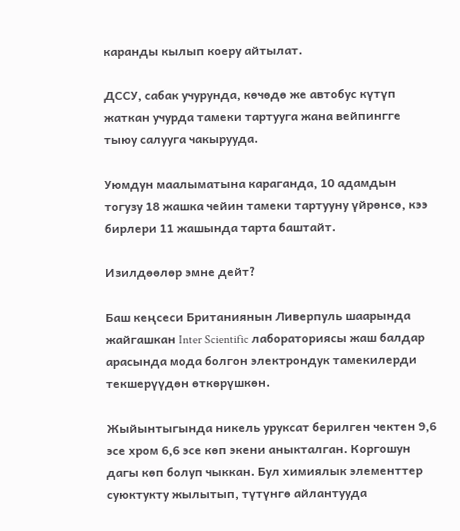каранды кылып коеру айтылат.

ДССУ, сабак учурунда, көчөдө же автобус күтүп жаткан учурда тамеки тартууга жана вейпингге тыюу салууга чакырууда.

Уюмдун маалыматына караганда, 10 адамдын тогузу 18 жашка чейин тамеки тартууну үйрөнсө, кээ бирлери 11 жашында тарта баштайт.

Изилдөөлөр эмне дейт?

Баш кеңсеси Британиянын Ливерпуль шаарында жайгашкан Inter Scientific лабораториясы жаш балдар арасында мода болгон электрондук тамекилерди текшерүүдөн өткөрүшкөн.

Жыйынтыгында никель уруксат берилген чектен 9,6 эсе хром 6,6 эсе көп экени аныкталган. Коргошун дагы көп болуп чыккан. Бул химиялык элементтер суюктукту жылытып, түтүнгө айлантууда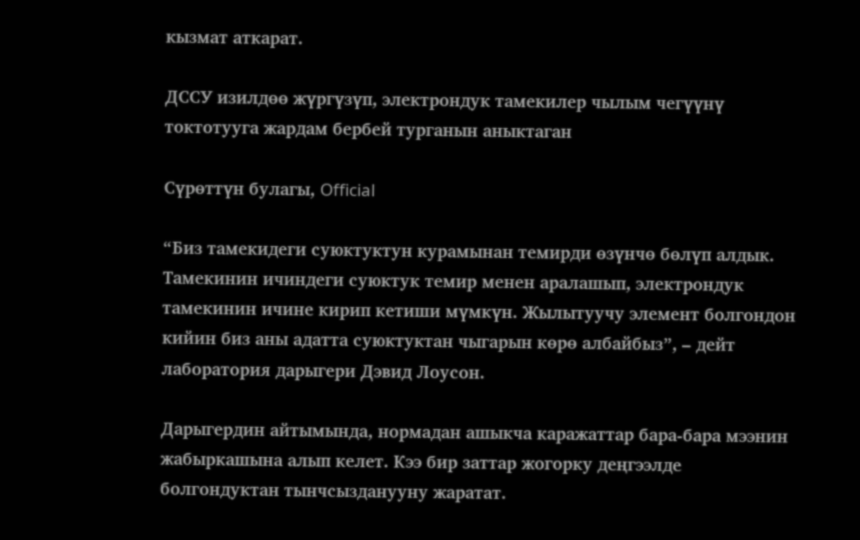кызмат аткарат.

ДССУ изилдөө жүргүзүп, электрондук тамекилер чылым чегүүнү токтотууга жардам бербей турганын аныктаган

Сүрөттүн булагы, Official

“Биз тамекидеги суюктуктун курамынан темирди өзүнчө бөлүп алдык. Тамекинин ичиндеги суюктук темир менен аралашып, электрондук тамекинин ичине кирип кетиши мүмкүн. Жылытуучу элемент болгондон кийин биз аны адатта суюктуктан чыгарын көрө албайбыз”, – дейт лаборатория дарыгери Дэвид Лоусон.

Дарыгердин айтымында, нормадан ашыкча каражаттар бара-бара мээнин жабыркашына алып келет. Кээ бир заттар жогорку деңгээлде болгондуктан тынчсызданууну жаратат.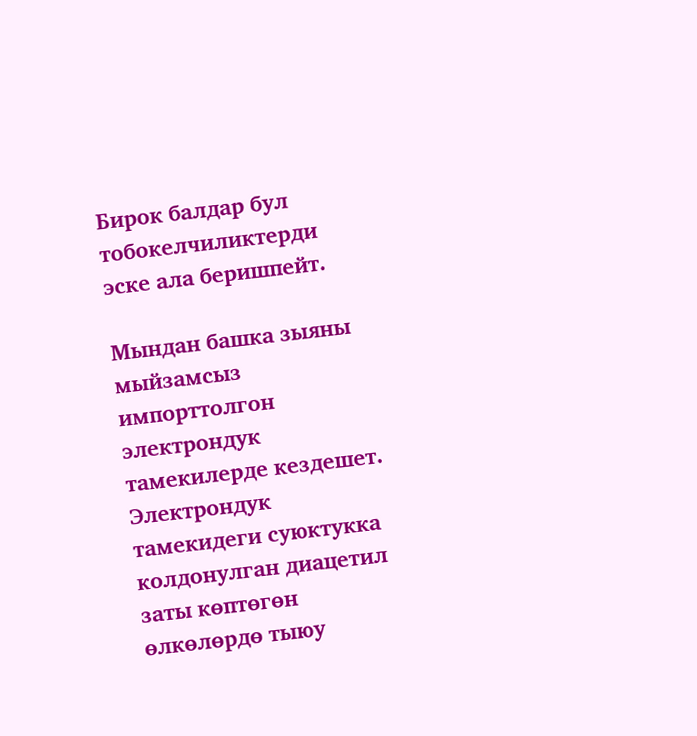Бирок балдар бул тобокелчиликтерди эске ала беришпейт.

Мындан башка зыяны мыйзамсыз импорттолгон электрондук тамекилерде кездешет. Электрондук тамекидеги суюктукка колдонулган диацетил заты көптөгөн өлкөлөрдө тыюу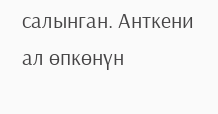салынган. Анткени ал өпкөнүн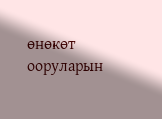өнөкөт ооруларын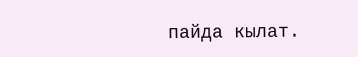пайда кылат.